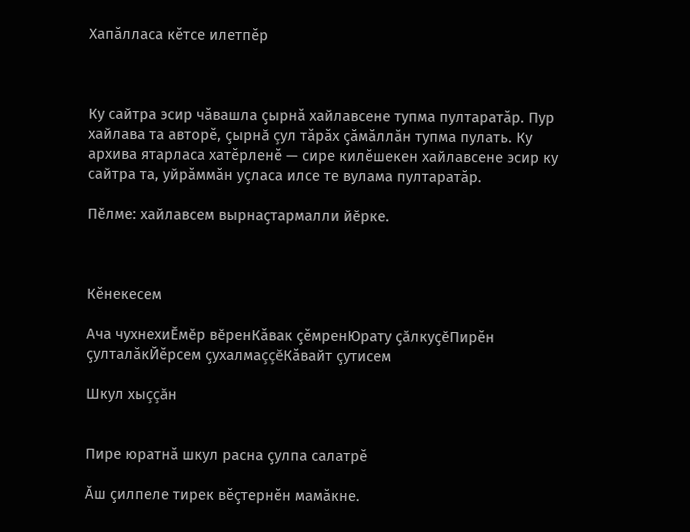Хапăлласа кĕтсе илетпĕр



Ку сайтра эсир чăвашла çырнă хайлавсене тупма пултаратăр. Пур хайлава та авторĕ, çырнă çул тăрăх çăмăллăн тупма пулать. Ку архива ятарласа хатĕрленĕ — сире килĕшекен хайлавсене эсир ку сайтра та, уйрăммăн уçласа илсе те вулама пултаратăр.

Пӗлме: хайлавсем вырнаҫтармалли йӗрке.



Кĕнекесем

Ача чухнехиӖмӗр вӗренКăвак çĕмренЮрату ҫӑлкуҫӗПирĕн çулталăкЙĕрсем çухалмаççĕКăвайт çутисем

Шкул хыççăн


Пире юратнă шкул расна çулпа салатрĕ

Ăш çилпеле тирек вĕçтернĕн мамăкне.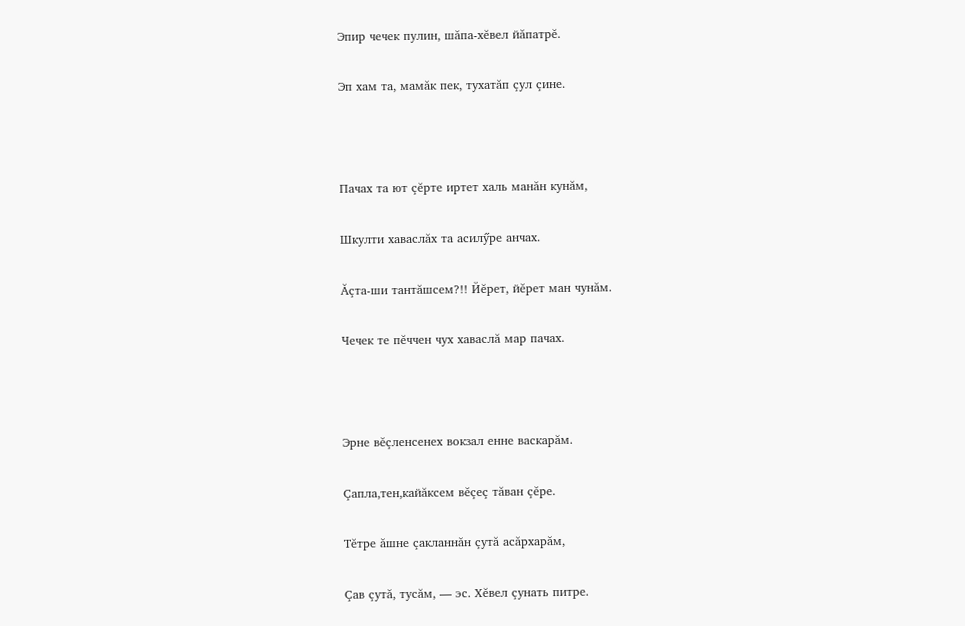Эпир чечек пулин, шăпа-хĕвел йăпатрĕ.

Эп хам та, мамăк пек, тухатăп çул çине.



Пачах та ют çĕрте иртет халь манăн кунăм,

Шкулти хаваслăх та асилӳре анчах.

Ăçта-ши тантăшсем?!! Йĕрет, йĕрет ман чунăм.

Чечек те пĕччен чух хаваслă мар пачах.



Эрне вĕçленсенех вокзал енне васкарăм.

Çапла,тен,кайăксем вĕçеç тăван çĕре.

Тĕтре ăшне çакланнăн çутă асăрхарăм,

Çав çутă, тусăм, — эс. Хĕвел çунать питре.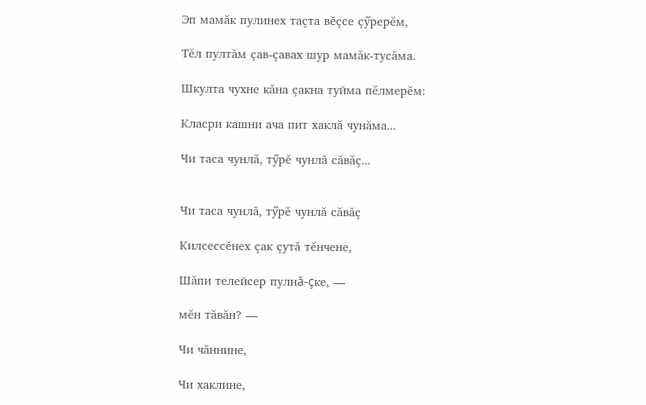Эп мамăк пулинех таçта вĕçсе çӳрерĕм,

Тĕл пултăм çав-çавах шур мамăк-тусăма.

Шкулта чухне кăна çакна туйма пĕлмерĕм:

Класри кашни ача пит хаклă чунăма...

Чи таса чунлă, тӳрĕ чунлă сăвăç...


Чи таса чунлă, тӳрĕ чунлă сăвăç

Килсессĕнех çак çутă тĕнчене,

Шăпи телейсер пулнă-çке, —

мĕн тăвăн? —

Чи чăннине,

Чи хаклине,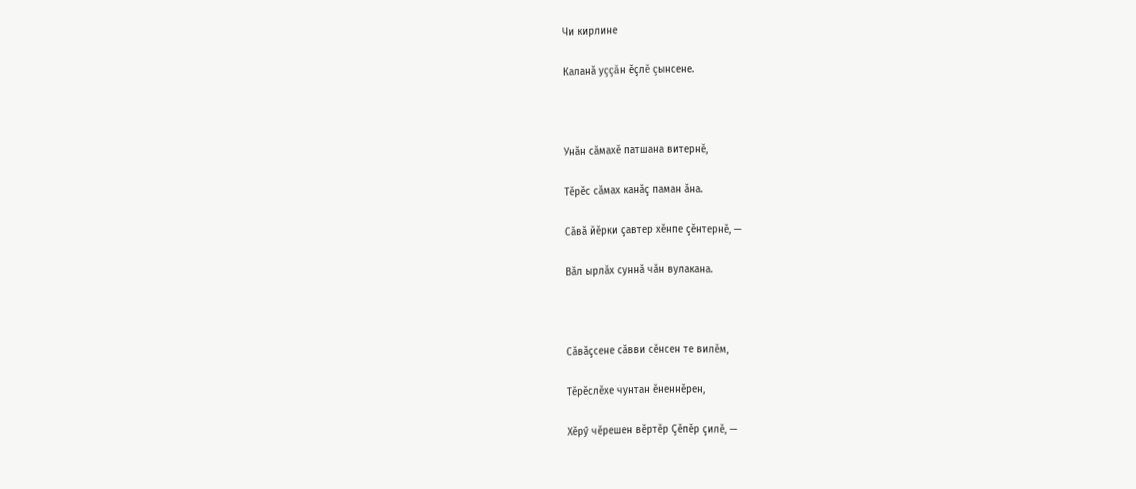Чи кирлине

Каланă уççăн ĕçлĕ çынсене.



Унăн сăмахĕ патшана витернĕ,

Тĕрĕс сăмах канăç паман ăна.

Сăвă йĕрки çавтер хĕнпе çĕнтернĕ, —

Вăл ырлăх суннă чăн вулакана.



Сăвăçсене сăвви сĕнсен те вилĕм,

Тĕрĕслĕхе чунтан ĕненнĕрен,

Хĕрӳ чĕрешен вĕртĕр Çĕпĕр çилĕ, —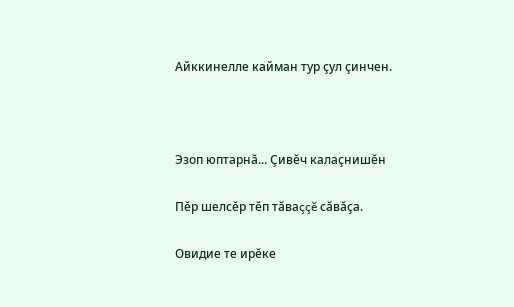Айккинелле кайман тур çул çинчен.



Эзоп юптарнă... Çивĕч калаçнишĕн

Пĕр шелсĕр тĕп тăваççĕ сăвăçа.

Овидие те ирĕке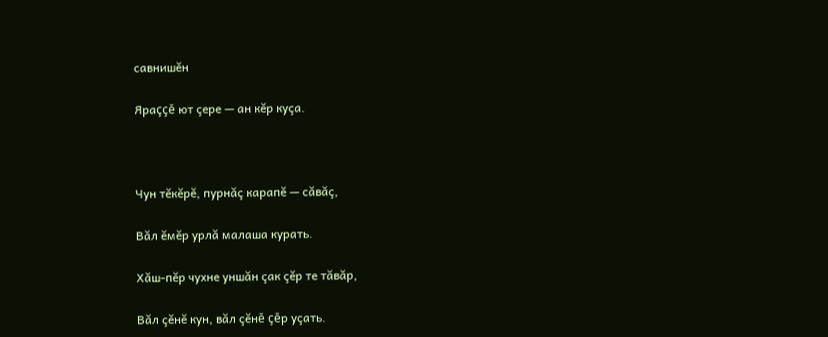савнишĕн

Яраççĕ ют çере — ан кĕр куçа.



Чун тĕкĕрĕ, пурнăç карапĕ — сăвăç,

Вăл ĕмĕр урлă малаша курать.

Хăш-пĕр чухне уншăн çак çĕр те тăвăр,

Вăл çĕнĕ кун, вăл çĕнĕ çĕр уçать.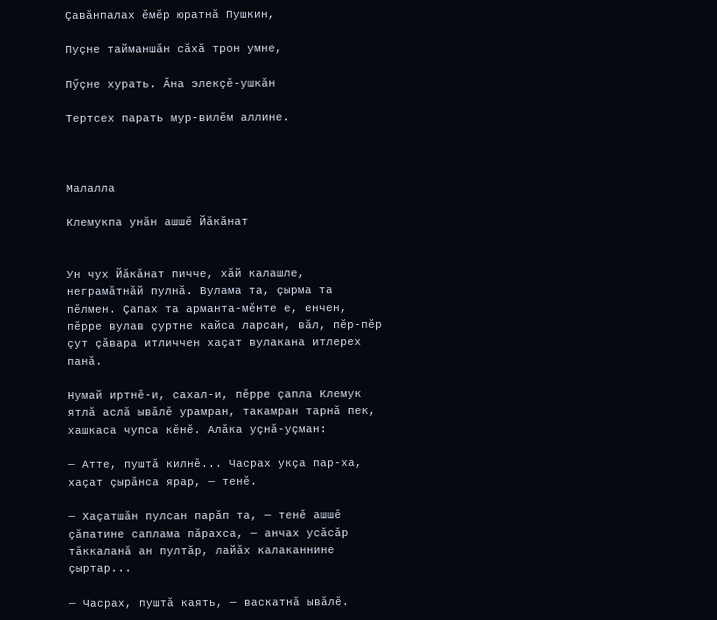Çавăнпалах ĕмĕр юратнă Пушкин,

Пуçне тайманшăн сăхă трон умне,

Пӳçне хурать. Ăна элекçĕ-ушкăн

Тертсех парать мур-вилĕм аллине.



Малалла

Клемукпа унăн ашшĕ Йăкăнат


Ун чух Йăкăнат пичче, хăй калашле, неграмăтнăй пулнă. Вулама та, çырма та пĕлмен. Çапах та арманта-мĕнте е, енчен, пĕрре вулав çуртне кайса ларсан, вăл, пĕр-пĕр çут çăвара итличчен хаçат вулакана итлерех панă.

Нумай иртнĕ-и, сахал-и, пĕрре çапла Клемук ятлă аслă ывăлĕ урамран, такамран тарнă пек, хашкаса чупса кĕнĕ. Алăка уçнă-уçман:

— Атте, пуштă килнĕ... Часрах укçа пар-ха, хаçат çырăнса ярар, — тенĕ.

— Хаçатшăн пулсан парăп та, — тенĕ ашшĕ çăпатине саплама пăрахса, — анчах усăсăр тăккаланă ан пултăр, лайăх калаканнине çыртар...

— Часрах, пуштă каять, — васкатнă ывăлĕ.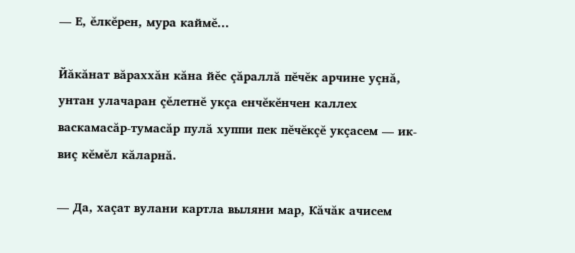— Е, ĕлкĕрен, мура каймĕ...

Йăкăнат вăраххăн кăна йĕс çăраллă пĕчĕк арчине уçнă, унтан улачаран çĕлетнĕ укçа енчĕкĕнчен каллех васкамасăр-тумасăр пулă хуппи пек пĕчĕкçĕ укçасем — ик-виç кĕмĕл кăларнă.

— Да, хаçат вулани картла выляни мар, Кăчăк ачисем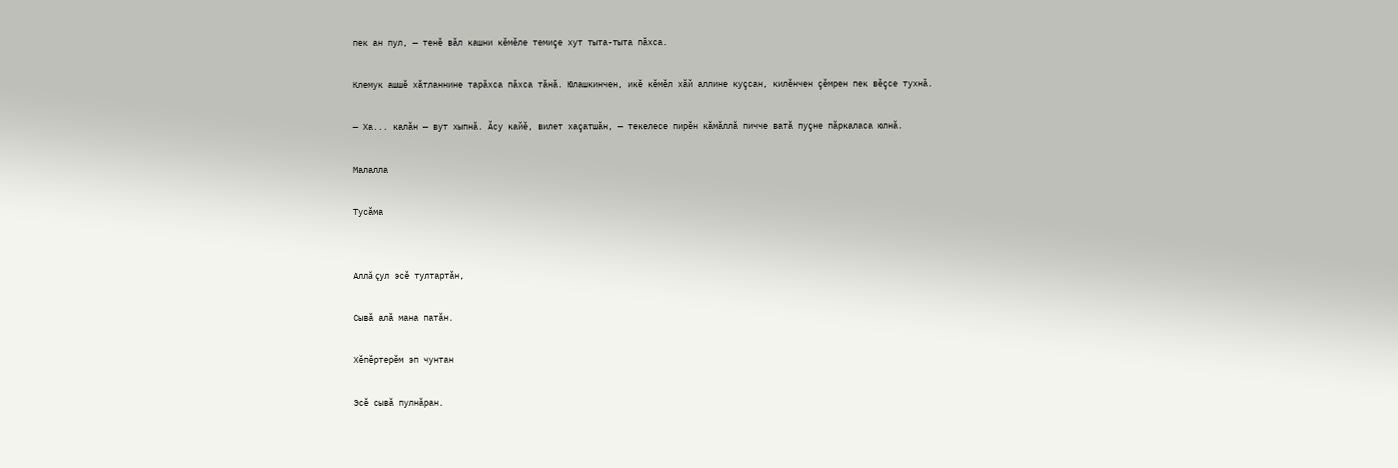пек ан пул, — тенĕ вăл кашни кĕмĕле темиçе хут тыта-тыта пăхса.

Клемук ашшĕ хăтланнине тарăхса пăхса тăнă. Юлашкинчен, икĕ кĕмĕл хăй аллине куçсан, килĕнчен çĕмрен пек вĕçсе тухнă.

— Ха... калăн — вут хыпнă. Ăсу кайĕ, вилет хаçатшăн, — текелесе пирĕн кăмăллă пичче ватă пуçне пăркаласа юлнă.

Малалла

Тусăма


Аллă çул эсĕ тултартăн,

Сывă алă мана патăн.

Хĕпĕртерĕм эп чунтан

Эсĕ сывă пулнăран.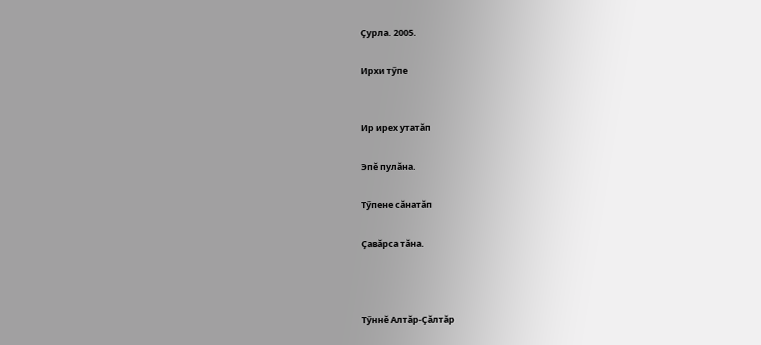Çурла. 2005.

Ирхи тӳпе


Ир ирех утатăп

Эпĕ пулăна.

Тӳпене сăнатăп

Çавăрса тăна.



Тӳннĕ Алтăр-Çăлтăр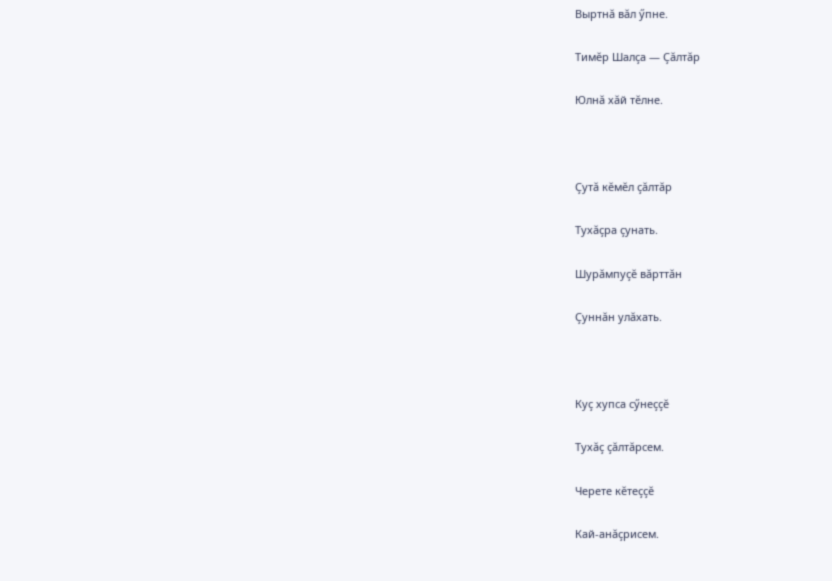Выртнă вăл ӳпне.

Тимĕр Шалçа — Çăлтăр

Юлнă хăй тĕлне.



Çутă кĕмĕл çăлтăр

Тухăçра çунать.

Шурăмпуçĕ вăрттăн

Çуннăн улăхать.



Куç хупса сӳнеççĕ

Тухăç çăлтăрсем.

Черете кĕтеççĕ

Кай-анăçрисем.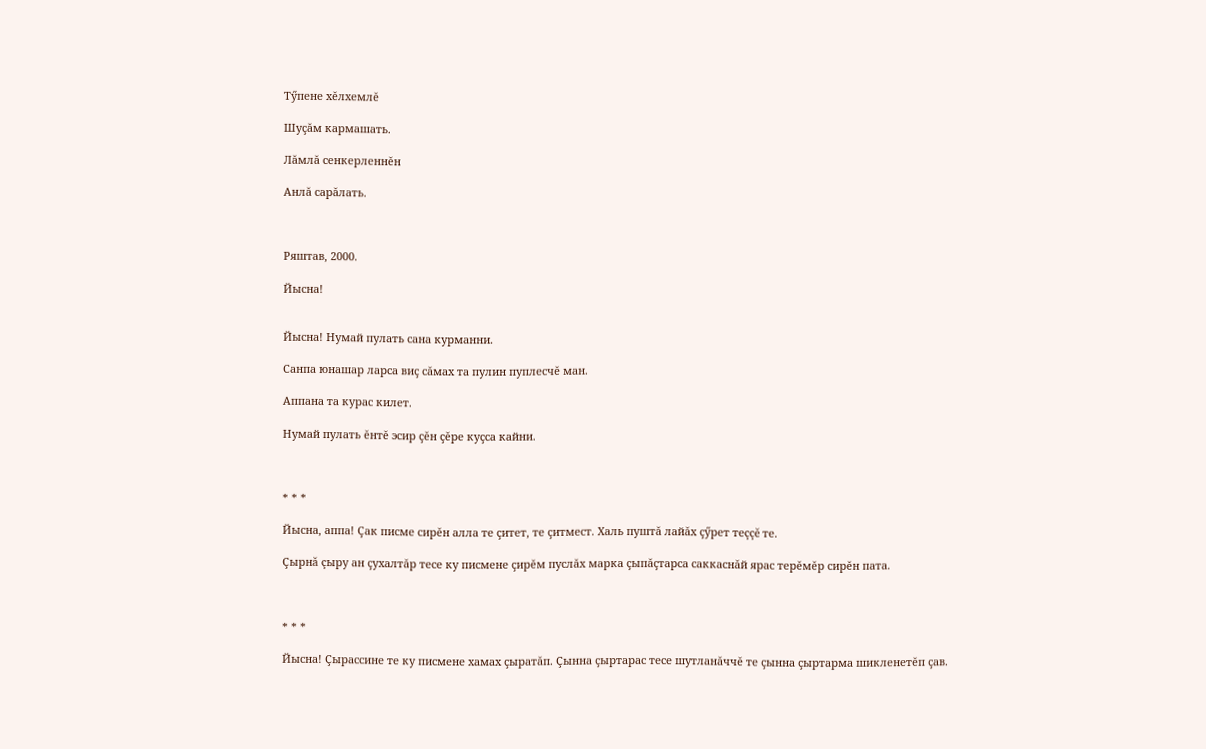Тӳпене хĕлхемлĕ

Шуçăм кармашать.

Лăмлă сенкерленнĕн

Анлă сарăлать.



Ряштав, 2000.

Йысна!


Йысна! Нумай пулать сана курманни.

Санпа юнашар ларса виç сăмах та пулин пуплесчĕ ман.

Аппана та курас килет.

Нумай пулать ĕнтĕ эсир çĕн çĕре куçса кайни.



* * *

Йысна, аппа! Çак писме сирĕн алла те çитет, те çитмест. Халь пуштă лайăх çӳрет теççĕ те.

Çырнă çыру ан çухалтăр тесе ку писмене çирĕм пуслăх марка çыпăçтарса саккаснăй ярас терĕмĕр сирĕн пата.



* * *

Йысна! Çырассине те ку писмене хамах çыратăп. Çынна çыртарас тесе шутланăччĕ те çынна çыртарма шикленетĕп çав.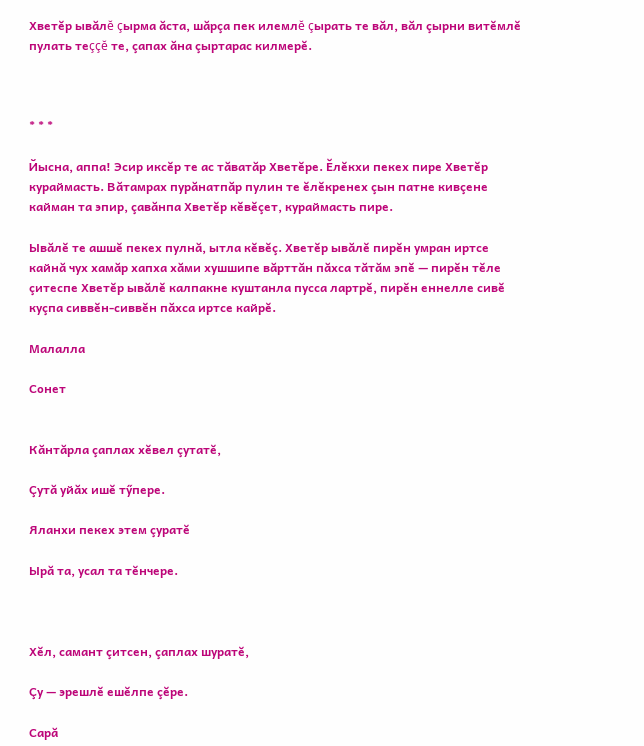Хветĕр ывăлĕ çырма ăста, шăрçа пек илемлĕ çырать те вăл, вăл çырни витĕмлĕ пулать теççĕ те, çапах ăна çыртарас килмерĕ.



* * *

Йысна, аппа! Эсир иксĕр те ас тăватăр Хветĕре. Ĕлĕкхи пекех пире Хветĕр кураймасть. Вăтамрах пурăнатпăр пулин те ĕлĕкренех çын патне кивçене кайман та эпир, çавăнпа Хветĕр кĕвĕçет, кураймасть пире.

Ывăлĕ те ашшĕ пекех пулнă, ытла кĕвĕç. Хветĕр ывăлĕ пирĕн умран иртсе кайнă чух хамăр хапха хăми хушшипе вăрттăн пăхса тăтăм эпĕ — пирĕн тĕле çитеспе Хветĕр ывăлĕ калпакне куштанла пусса лартрĕ, пирĕн еннелле сивĕ куçпа сиввĕн-сиввĕн пăхса иртсе кайрĕ.

Малалла

Сонет


Кăнтăрла çаплах хĕвел çутатĕ,

Çутă уйăх ишĕ тӳпере.

Яланхи пекех этем çуратĕ

Ырă та, усал та тĕнчере.



Хĕл, самант çитсен, çаплах шуратĕ,

Çу — эрешлĕ ешĕлпе çĕре.

Сарă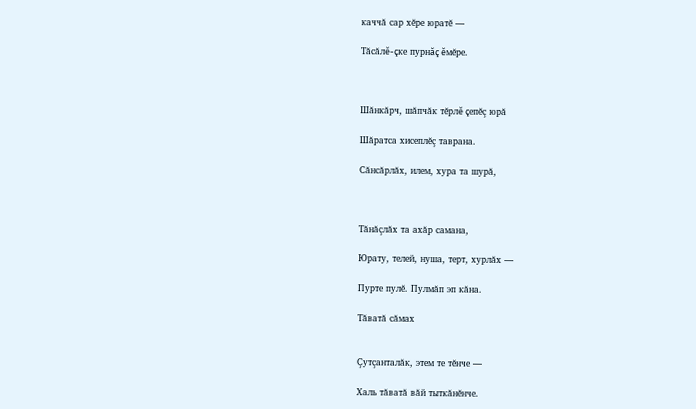каччă сар хĕре юратĕ —

Тăсăлĕ-çке пурнăç ĕмĕре.



Шăнкăрч, шăпчăк тĕрлĕ çепĕç юрă

Шăратса хисеплĕç таврана.

Сăнсăрлăх, илем, хура та шурă,



Тăнăçлăх та ахăр самана,

Юрату, телей, нуша, терт, хурлăх —

Пурте пулĕ. Пулмăп эп кăна.

Тăватă сăмах


Çутçанталăк, этем те тĕнче —

Халь тăватă вăй тыткăнĕнче.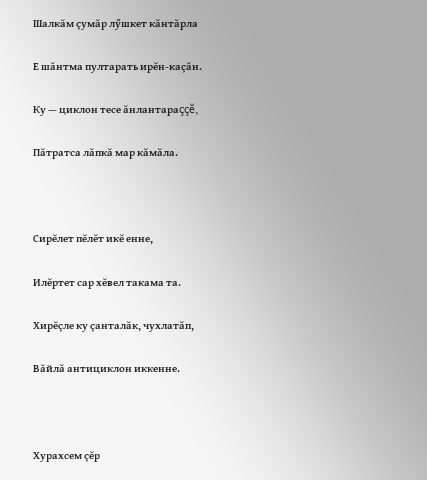Шалкăм çумăр лӳшкет кăнтăрла

Е шăнтма пултарать ирĕн-каçăн.

Ку — циклон тесе ăнлантараççĕ,

Пăтратса лăпкă мар кăмăла.



Сирĕлет пĕлĕт икĕ енне,

Илĕртет сар хĕвел такама та.

Хирĕçле ку çанталăк, чухлатăп,

Вăйлă антициклон иккенне.



Хурахсем çĕр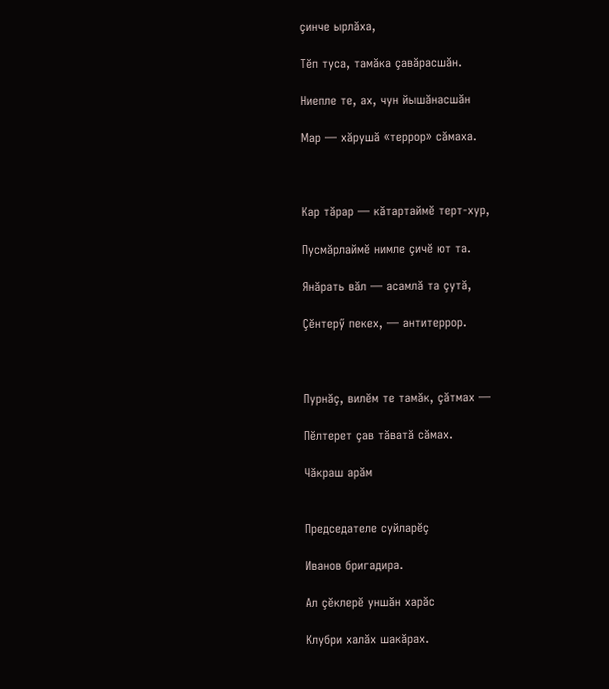çинче ырлăха,

Тĕп туса, тамăка çавăрасшăн.

Ниепле те, ах, чун йышăнасшăн

Мар — хăрушă «террор» сăмаха.



Кар тăрар — кăтартаймĕ терт-хур,

Пусмăрлаймĕ нимле çичĕ ют та.

Янăрать вăл — асамлă та çутă,

Çĕнтерӳ пекех, — антитеррор.



Пурнăç, вилĕм те тамăк, çăтмах —

Пĕлтерет çав тăватă сăмах.

Чăкраш арăм


Председателе суйларĕç

Иванов бригадира.

Ал çĕклерĕ уншăн харăс

Клубри халăх шакăрах.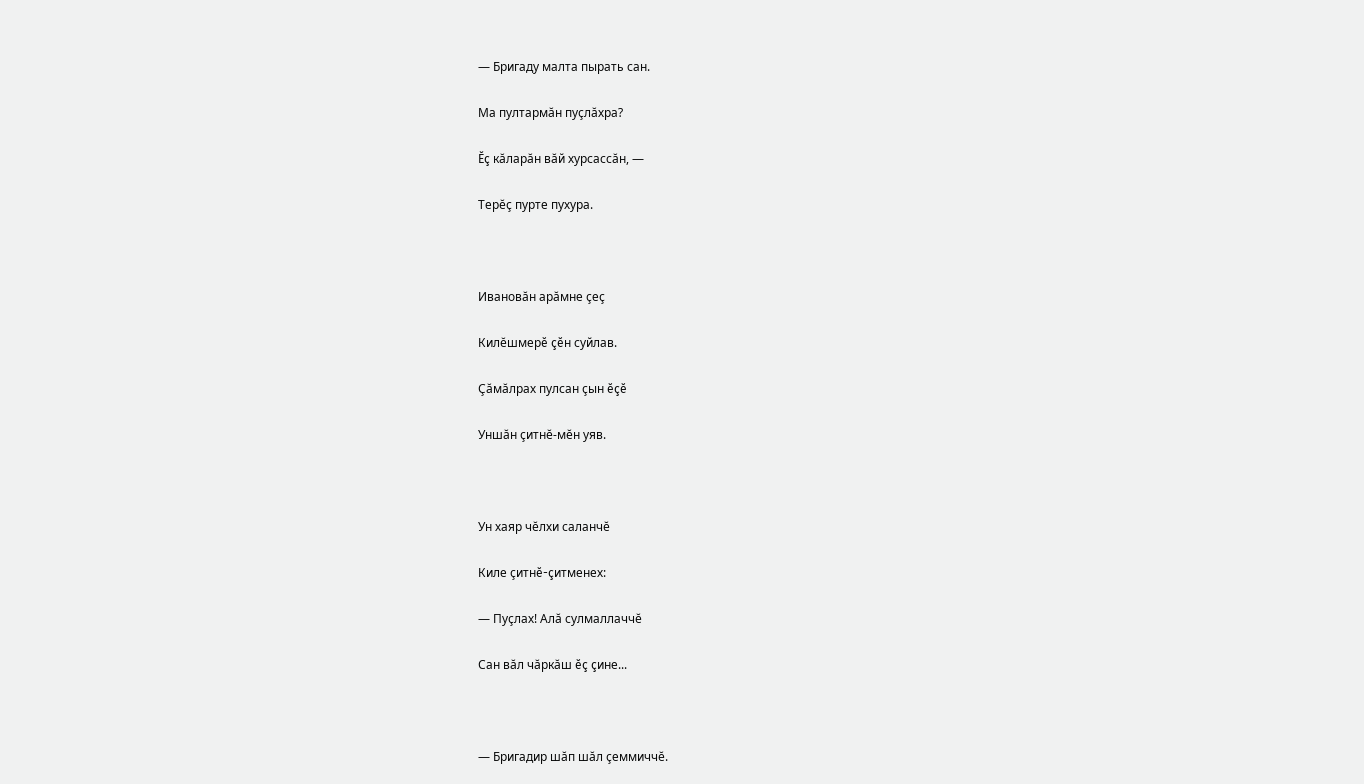— Бригаду малта пырать сан.

Ма пултармăн пуçлăхра?

Ĕç кăларăн вăй хурсассăн, —

Терĕç пурте пухура.



Ивановăн арăмне çеç

Килĕшмерĕ çĕн суйлав.

Çăмăлрах пулсан çын ĕçĕ

Уншăн çитнĕ-мĕн уяв.



Ун хаяр чĕлхи саланчĕ

Киле çитнĕ-çитменех:

— Пуçлах! Алă сулмаллаччĕ

Сан вăл чăркăш ĕç çине...



— Бригадир шăп шăл çеммиччĕ.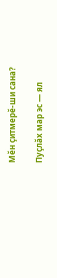Мĕн çитмерĕ-ши сана?

Пуçлăх мар эс — ял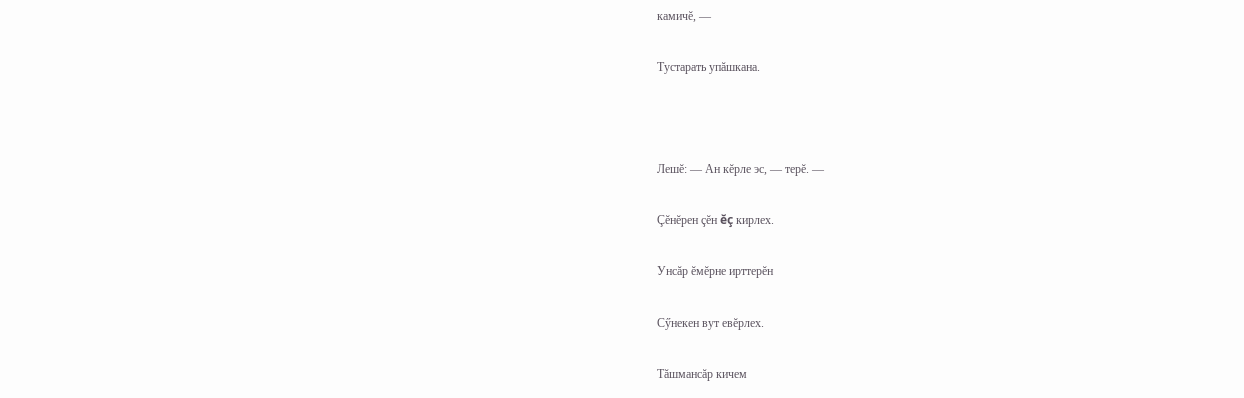камичĕ, —

Тустарать упăшкана.



Лешĕ: — Ан кĕрле эс, — терĕ. —

Çĕнĕрен çĕн ĕç кирлех.

Унсăр ĕмĕрне ирттерĕн

Сӳнекен вут евĕрлех.

Тăшмансăр кичем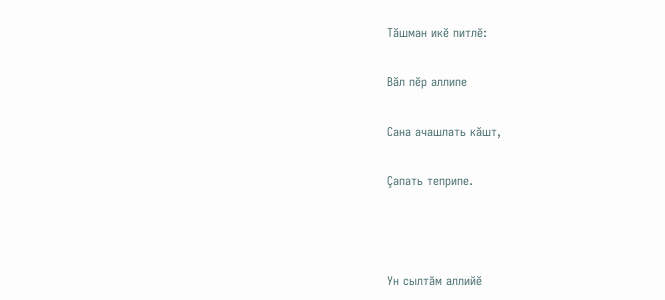Тăшман икĕ питлĕ:

Вăл пĕр аллипе

Сана ачашлать кăшт,

Çапать теприпе.



Ун сылтăм аллийĕ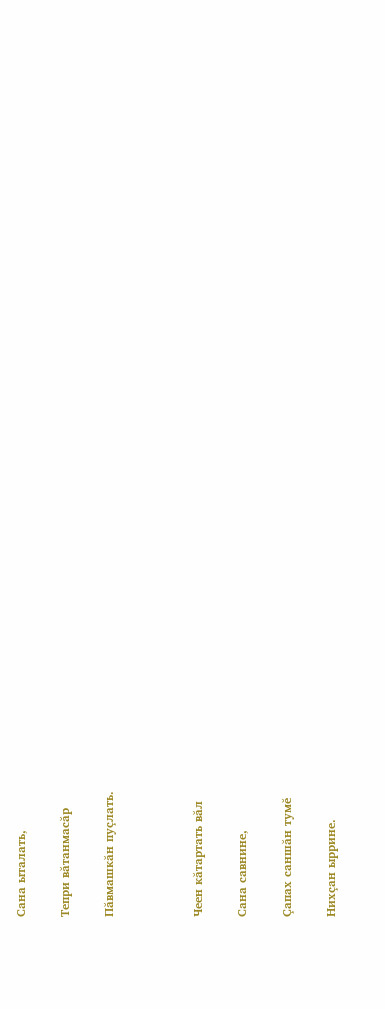Сана ыталать,

Тепри вăтанмасăр

Пăвмашкăн пуçлать.



Чеен кăтартать вăл

Сана савнине,

Çапах саншăн тумĕ

Нихçан ыррине.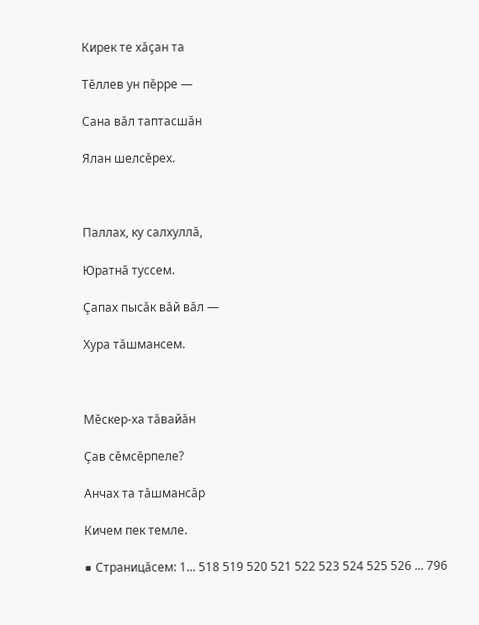Кирек те хăçан та

Тĕллев ун пĕрре —

Сана вăл таптасшăн

Ялан шелсĕрех.



Паллах, ку салхуллă,

Юратнă туссем.

Çапах пысăк вăй вăл —

Хура тăшмансем.



Мĕскер-ха тăвайăн

Çав сĕмсĕрпеле?

Анчах та тăшмансăр

Кичем пек темле.

■ Страницăсем: 1... 518 519 520 521 522 523 524 525 526 ... 796